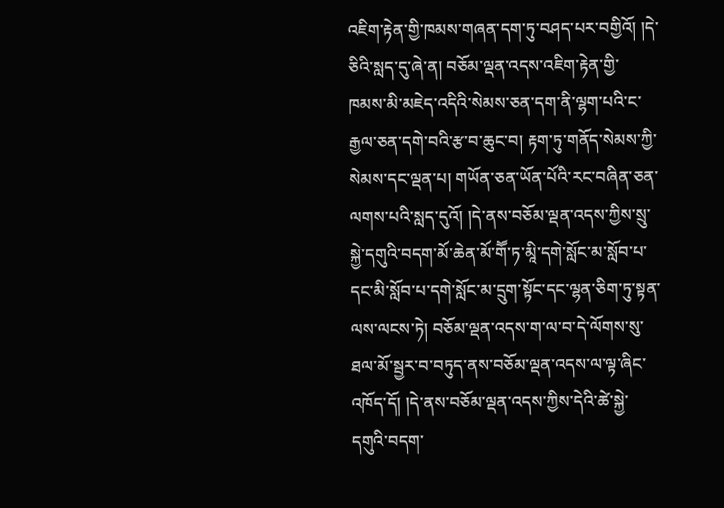འཇིག་རྟེན་གྱི་ཁམས་གཞན་དག་ཏུ་བཤད་པར་བགྱིའོ། །དེ་ཅིའི་སླད་དུ་ཞེ་ན། བཅོམ་ལྡན་འདས་འཇིག་རྟེན་གྱི་ཁམས་མི་མཇེད་འདིའི་སེམས་ཅན་དག་ནི་ལྷག་པའི་ང་རྒྱལ་ཅན་དགེ་བའི་རྩ་བ་ཆུང་བ། རྟག་ཏུ་གནོད་སེམས་ཀྱི་སེམས་དང་ལྡན་པ། གཡོན་ཅན་ཡོན་པོའི་རང་བཞིན་ཅན་ལགས་པའི་སླད་དུའོ། །དེ་ནས་བཅོམ་ལྡན་འདས་ཀྱིས་སྲུ་སྐྱེ་དགུའི་བདག་མོ་ཆེན་མོ་གཽ་ཏ་མཱི་དགེ་སློང་མ་སློབ་པ་དང་མི་སློབ་པ་དགེ་སློང་མ་དྲུག་སྟོང་དང་ལྷན་ཅིག་ཏུ་སྟན་ལས་ལངས་ཏེ། བཅོམ་ལྡན་འདས་ག་ལ་བ་དེ་ལོགས་སུ་ཐལ་མོ་སྦྱར་བ་བཏུད་ནས་བཅོམ་ལྡན་འདས་ལ་ལྟ་ཞིང་འཁོད་དོ། །དེ་ནས་བཅོམ་ལྡན་འདས་ཀྱིས་དེའི་ཚེ་སྐྱེ་དགུའི་བདག་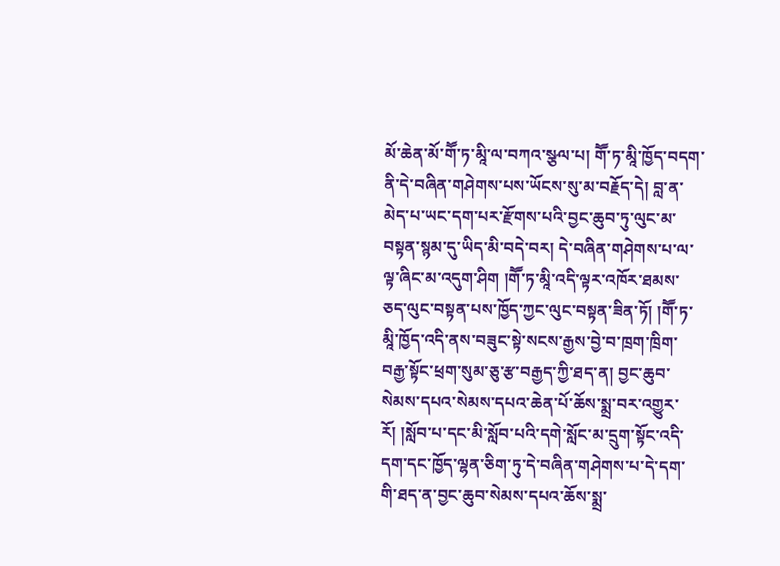མོ་ཆེན་མོ་གཽ་ཏ་མཱི་ལ་བཀའ་སྩལ་པ། གཽ་ཏ་མཱི་ཁྱོད་བདག་ནི་དེ་བཞིན་གཤེགས་པས་ཡོངས་སུ་མ་བརྗོད་དེ། བླ་ན་མེད་པ་ཡང་དག་པར་རྫོགས་པའི་བྱང་ཆུབ་ཏུ་ལུང་མ་བསྟན་སྙམ་དུ་ཡིད་མི་བདེ་བར། དེ་བཞིན་གཤེགས་པ་ལ་ལྟ་ཞིང་མ་འདུག་ཤིག །གཽ་ཏ་མཱི་འདི་ལྟར་འཁོར་ཐམས་ཅད་ལུང་བསྟན་པས་ཁྱོད་ཀྱང་ལུང་བསྟན་ཟིན་ཏོ། །གཽ་ཏ་མཱི་ཁྱོད་འདི་ནས་བཟུང་སྟེ་སངས་རྒྱས་བྱེ་བ་ཁྲག་ཁྲིག་བརྒྱ་སྟོང་ཕྲག་སུམ་ཅུ་རྩ་བརྒྱད་ཀྱི་ཐད་ན། བྱང་ཆུབ་སེམས་དཔའ་སེམས་དཔའ་ཆེན་པོ་ཆོས་སྨྲ་བར་འགྱུར་རོ། །སློབ་པ་དང་མི་སློབ་པའི་དགེ་སློང་མ་དྲུག་སྟོང་འདི་དག་དང་ཁྱོད་ལྷན་ཅིག་ཏུ་དེ་བཞིན་གཤེགས་པ་དེ་དག་གི་ཐད་ན་བྱང་ཆུབ་སེམས་དཔའ་ཆོས་སྨྲ་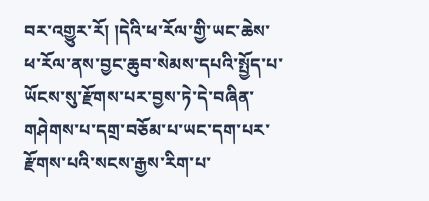བར་འགྱུར་རོ། །དེའི་ཕ་རོལ་གྱི་ཡང་ཆེས་ཕ་རོལ་ནས་བྱང་ཆུབ་སེམས་དཔའི་སྤྱོད་པ་ཡོངས་སུ་རྫོགས་པར་བྱས་ཏེ་དེ་བཞིན་གཤེགས་པ་དགྲ་བཅོམ་པ་ཡང་དག་པར་རྫོགས་པའི་སངས་རྒྱས་རིག་པ་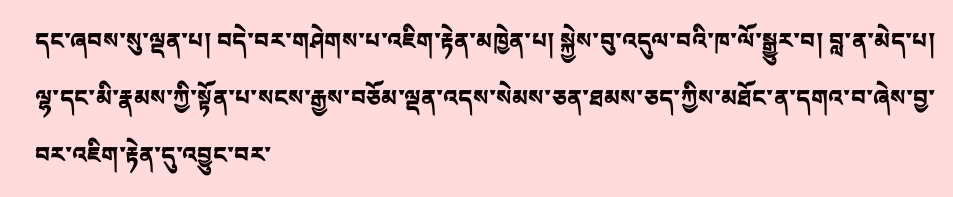དང་ཞབས་སུ་ལྡན་པ། བདེ་བར་གཤེགས་པ་འཇིག་རྟེན་མཁྱེན་པ། སྐྱེས་བུ་འདུལ་བའི་ཁ་ལོ་སྒྱུར་བ། བླ་ན་མེད་པ། ལྷ་དང་མི་རྣམས་ཀྱི་སྟོན་པ་སངས་རྒྱས་བཅོམ་ལྡན་འདས་སེམས་ཅན་ཐམས་ཅད་ཀྱིས་མཐོང་ན་དགའ་བ་ཞེས་བྱ་བར་འཇིག་རྟེན་དུ་འབྱུང་བར་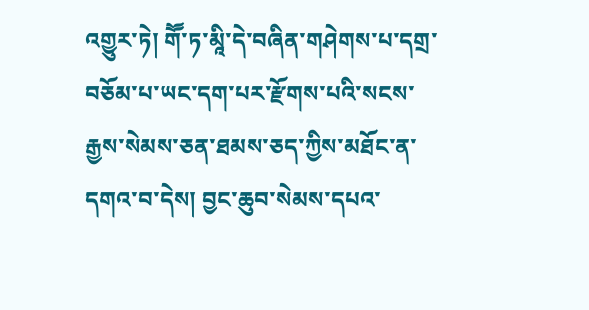འགྱུར་ཏེ། གཽ་ཏ་མཱི་དེ་བཞིན་གཤེགས་པ་དགྲ་བཅོམ་པ་ཡང་དག་པར་རྫོགས་པའི་སངས་རྒྱས་སེམས་ཅན་ཐམས་ཅད་ཀྱིས་མཐོང་ན་དགའ་བ་དེས། བྱང་ཆུབ་སེམས་དཔའ་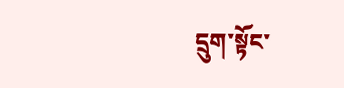དྲུག་སྟོང་